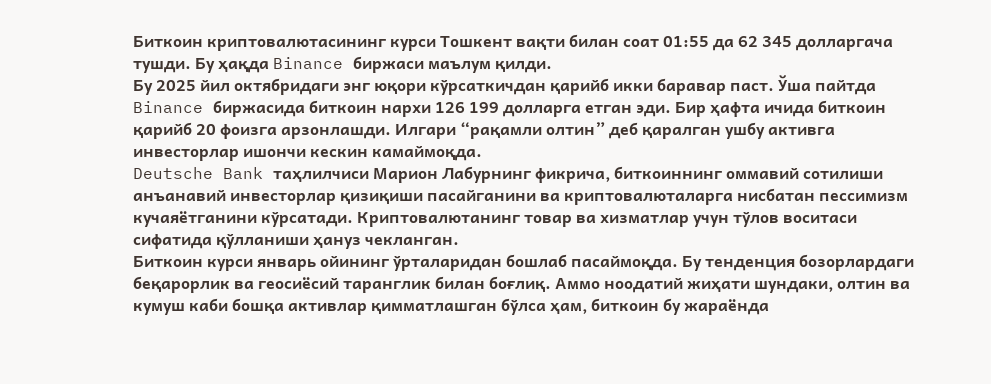Биткоин криптовалютасининг курси Тошкент вақти билан соат 01:55 да 62 345 долларгача тушди. Бу ҳақда Binance биржаси маълум қилди.
Бу 2025 йил октябридаги энг юқори кўрсаткичдан қарийб икки баравар паст. Ўша пайтда Binance биржасида биткоин нархи 126 199 долларга етган эди. Бир ҳафта ичида биткоин қарийб 20 фоизга арзонлашди. Илгари “рақамли олтин” деб қаралган ушбу активга инвесторлар ишончи кескин камаймоқда.
Deutsche Bank таҳлилчиси Марион Лабурнинг фикрича, биткоиннинг оммавий сотилиши анъанавий инвесторлар қизиқиши пасайганини ва криптовалюталарга нисбатан пессимизм кучаяётганини кўрсатади. Криптовалютанинг товар ва хизматлар учун тўлов воситаси сифатида қўлланиши ҳануз чекланган.
Биткоин курси январь ойининг ўрталаридан бошлаб пасаймоқда. Бу тенденция бозорлардаги беқарорлик ва геосиёсий таранглик билан боғлиқ. Аммо ноодатий жиҳати шундаки, олтин ва кумуш каби бошқа активлар қимматлашган бўлса ҳам, биткоин бу жараёнда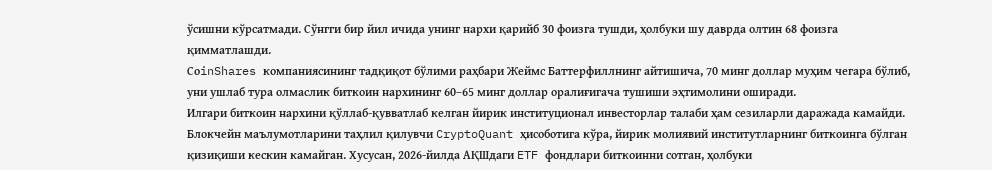ўсишни кўрсатмади. Сўнгги бир йил ичида унинг нархи қарийб 30 фоизга тушди, ҳолбуки шу даврда олтин 68 фоизга қимматлашди.
CоinShares компаниясининг тадқиқот бўлими раҳбари Жеймс Баттерфиллнинг айтишича, 70 минг доллар муҳим чегара бўлиб, уни ушлаб тура олмаслик биткоин нархининг 60–65 минг доллар оралиғигача тушиши эҳтимолини оширади.
Илгари биткоин нархини қўллаб-қувватлаб келган йирик институционал инвесторлар талаби ҳам сезиларли даражада камайди. Блокчейн маълумотларини таҳлил қилувчи CryptoQuant ҳисоботига кўра, йирик молиявий институтларнинг биткоинга бўлган қизиқиши кескин камайган. Хусусан, 2026-йилда АҚШдаги ETF фондлари биткоинни сотган, ҳолбуки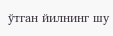ўтган йилнинг шу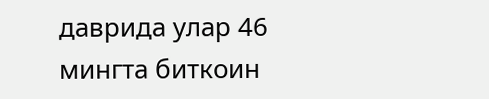даврида улар 46 мингта биткоин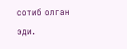сотиб олган эди.